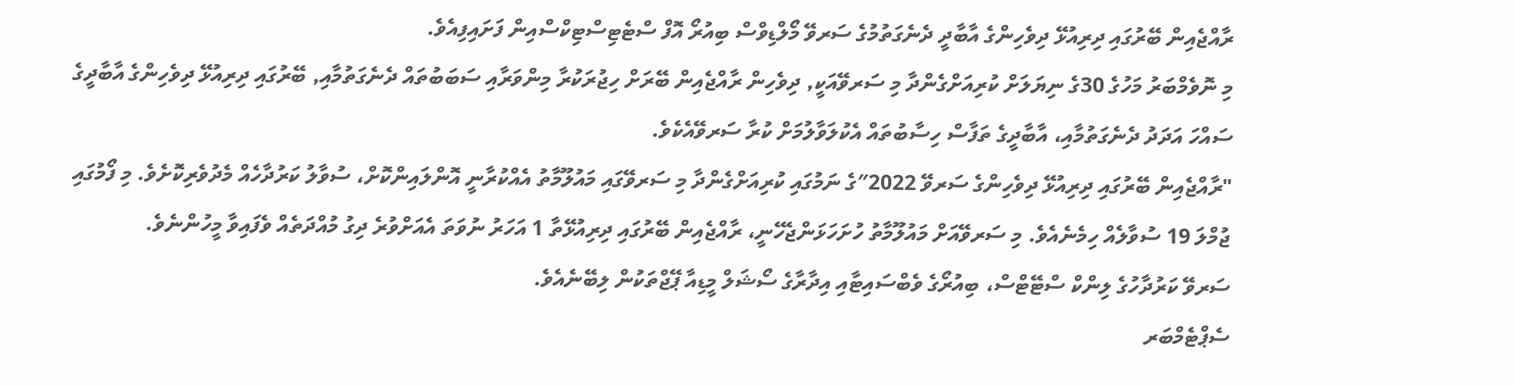ރާއްޖެއިން ބޭރުގައި ދިރިއުޅޭ ދިވެހިންގެ އާބާދީ ދެނެގަތުމުގެ ސަރވޭ މޯލްޑިވްސް ބިއުރޯ އޮފް ސްޓެޓިސްޓިކްސްއިން ފަށައިފިއެވެ.
މި ނޮވެމްބަރު މަހުގެ 30ގެ ނިޔަލަށް ކުރިއަށްގެންދާ މި ސަރވޭއަކީ, ދިވެހިން ރާއްޖެއިން ބޭރަށް ހިޖުރަކުރާ މިންވަރާއި ސަބަބުތައް ދެނެގަތުމާއި, ބޭރުގައި ދިރިއުޅޭ ދިވެހިންގެ އާބާދީގެ ސައްހަ އަދަދު ދެނެގަތުމާއި، އާބާދީގެ ތަފާސް ހިސާބުތައް އެކުލަވާލުމަށް ކުރާ ސަރވޭއެކެވެ.
"ރާއްޖެއިން ބޭރުގައި ދިރިއުޅޭ ދިވެހިންގެ ސަރވޭ 2022″ގެ ނަމުގައި ކުރިއަށްގެންދާ މި ސަރވޭގައި މައުލޫމާތު އެއްކުރާނީ އޮންލައިންކޮށް، ސުވާލު ކަރުދާހެއް މެދުވެރިކޮށެވެ. މި ފޯމުގައި ޖުމްލަ 19 ސުވާލެއް ހިމެނެއެވެ. މި ސަރވޭއަށް މައުލޫމާތު ހުށަހަޅަންޖެހޭނީ، ރާއްޖެއިން ބޭރުގައި ދިރިއުޅޭތާ 1 އަހަރު ނުވަތަ އެއަށްވުރެ ދިގު މުއްދަތެއް ވެފައިވާ މީހުންނެވެ.
ސަރވޭ ކަރުދާހުގެ ލިންކް ސްޓޭޓްސް، ބިއުރޯގެ ވެބްސައިޓާއި އިދާރާގެ ސޯޝަލް މީޑިއާ ޕޭޖްތަކުން ލިބޭނެއެވެ.
ސެޕްޓެމްބަރ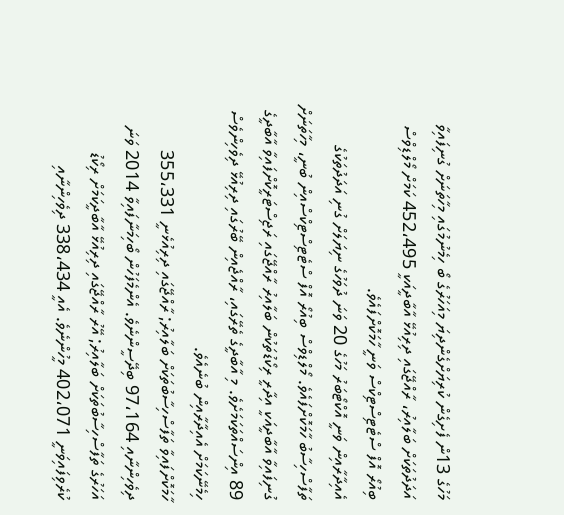މަހުގެ 13ން ފެށިގެން ކުރިޔަށްގެންދިޔަ މިއަހަރުގެ ބޯ ހިމެނުމުގައި މިހާތަނަށް ގުނިފައިވާ އަދަދުތަކަށް ބަލާއިރު، ރާއްޖޭގައި ދިރިއުޅޭ އާބާދީއަކީ 452،495 ކަމަށް މޯލްޑިވްސް ބިއުރޯ އޮފް ސްޓެޓިސްޓިކްސް ވަނީ ހާމަކޮށްފައެވެ.
އެއިދާރާއިން ވަނީ އޮކްޓޯބަރު މަހުގެ 20 ވަނަ ދުވަހުގެ ނިޔަލަށް ގުނި އަދަދުތަކުގެ ތަފާސްހިސާބު ހާމަކޮށްފައެވެ. މޯލްޑިވްސް ބިއުރޯ އޮފް ސްޓެޓިސްޓިކްސްއިން ބުނީ، މިހާތަނަށް ގުނިފައިވާ އާބާދީއަކީ އިދާރީ ރިކޯޑުތަކުން ބަލާއިރު ރާއްޖޭގައި ރަޖިސްޓަރީކޮށްފައިވާ އާބާދީގެ 89 އިންސައްތަކަމަށެވެ. މި އާބާދީގެ ތެރޭގައި، ރާއްޖެއިން ބޭރުގައި ދިރިއުޅޭ ދިވެހިންވެސް ހިމެނޭކަމަށް އެއިދާރާއިން ބުނެއެވެ.
ހާމަކޮށްފައިވާ ތަފާސްހިސާބުތަކަށް ބަލާއިރު; ރާއްޖޭގައި ދިރިއުޅެނީ 355،331 ދިވެހިންނާއި 97،164 ބިދޭސީންނެވެ. އެންމެފަހުން ބޯހިމަނާފައިވާ 2014 ވަނަ އަހަރުގެ ތަފާސްހިސާބުތަކަށް ބަލާއިރު; އޭރު ރާއްޖޭގައި ދިރިއުޅޭ އާބާދީކަމަށް ރިކޯޑު ކުރެވިފައިވަނީ 402،071 މީހުންނެވެ. އެއީ 338،434 ދިވެހިންނާއި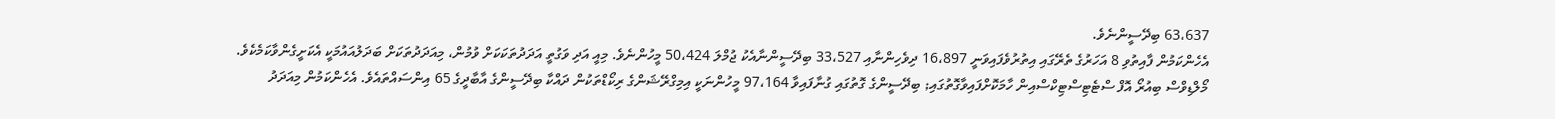63،637 ބިދޭސީންނެވެ.
އެހެންކަމުން ފާއިތުވި 8 އަހަރުގެ ތެރޭގައި އިތުރުވެފައިވަނީ 16،897 ދިވެހިންނާއި 33،527 ބިދޭސީންނާއެކު ޖުމްލަ 50،424 މީހުންނެވެ. މިއީ އަދި ވަގުތީ އަދަދުތަކަކަށް ވުމުން، މިއަދަދުތަކަށް ބަދަލުއައުމަކީ އެކަށީގެންވާކަމެކެވެ.
މޯލްޑިވްސް ބިއުރޯ އޮފް ސްޓެޓިސްޓިކްސްއިން ހާމަކޮށްފައިވާގޮތުގައި; ބިދޭސީންގެ ގޮތުގައި ގުނާފައިވާ 97،164 މީހުންނަކީ އިމިގްރޭޝަންގެ ރިކޯޑްތަކުން ދައްކާ ބިދޭސީންގެ އާބާދީގެ 65 އިންސައްތައެވެ. އެހެންކަމުން މިއަދަދު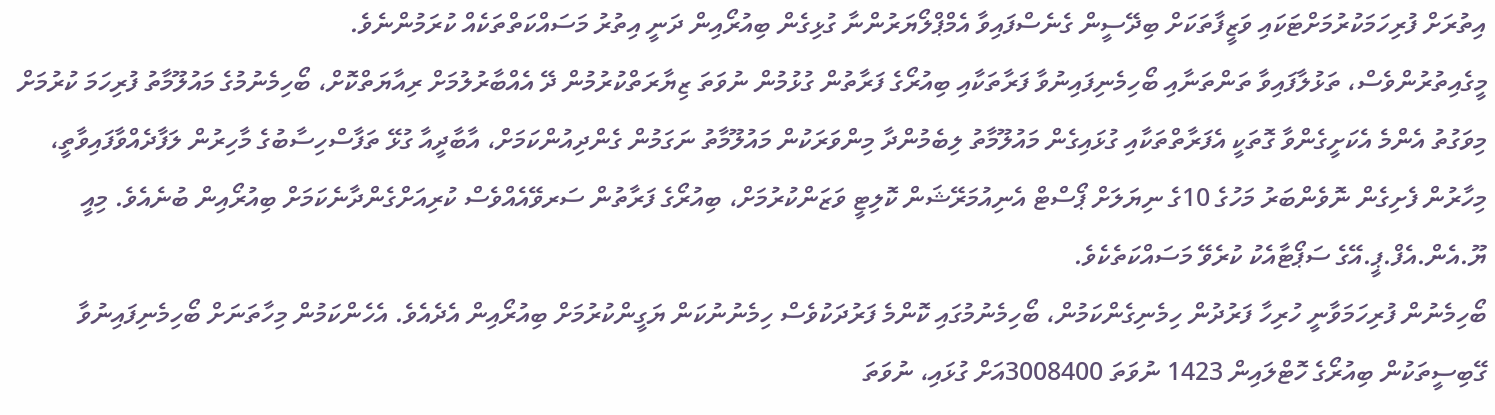އިތުރަށް ފުރިހަމަކުރުމަށްޓަކައި ވަޒީފާތަކަށް ބިދޭސީން ގެނެސްފައިވާ އެމްޕްލޯޔަރުންނާ ގުޅިގެން ބިއުރޯއިން ދަނީ އިތުރު މަސައްކަތްތަކެއް ކުރަމުންނެވެ.
މީގެއިތުރުންވެސް، ތަޅުލާފައިވާ ތަންތަނާއި ބޯހިމެނިފައިނުވާ ފަރާތަކާއި ބިއުރޯގެ ފަރާތުން ގުޅުމުން ނުވަތަ ޒިޔާރަތްކުރުމުން ދޭ އެއްބާރުލުމަށް ރިއާޔަތްކޮށް، ބޯހިމެނުމުގެ މައުލޫމާތު ފުރިހަމަ ކުރުމަށް މިވަގުތު އެންމެ އެކަށީގެންވާ ގޮތަކީ އެފަރާތްތަކާއި ގުޅައިގެން މައުލޫމާތު ލިބެމުންދާ މިންވަރަކުން މައުލޫމާތު ނަގަމުން ގެންދިއުންކަމަށް، އާބާދީއާ ގުޅޭ ތަފާސްހިސާބުގެ މާހިރުން ލަފާދެއްވާފައިވާތީ، މިހާރުން ފެށިގެން ނޮވެންބަރު މަހުގެ 10ގެ ނިޔަލަށް ޕޯސްޓް އެނިއުމަރޭޝަން ކޮލިޓީ ވަޒަންކުރުމަށް، ބިއުރޯގެ ފަރާތުން ސަރވޭއެއްވެސް ކުރިއަށްގެންދާނެކަމަށް ބިއުރޯއިން ބުނެއެވެ. މިއީ ޔޫ.އެން.އެފް.ޕީ.އޭގެ ސަޕޯޓާއެކު ކުރެވޭ މަސައްކަތެކެވެ.
ބޯހިމެނުން ފުރިހަމަވާނީ ހުރިހާ ފަރުދުން ހިމެނިގެންކަމުން، ބޯހިމެނުމުގައި ކޮންމެ ފަރުދަކުވެސް ހިމެނުނުކަން ޔަގީންކުރުމަށް ބިއުރޯއިން އެދެއެވެ. އެހެންކަމުން މިހާތަނަށް ބޯހިމެނިފައިނުވާ ގޭބިސީތަކުން ބިއުރޯގެ ހޮޓްލައިން 1423 ނުވަތަ 3008400އަށް ގުޅައި، ނުވަތަ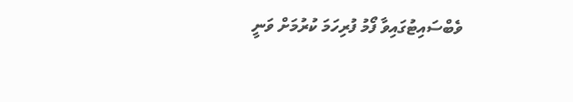ވެބްސައިޓުގައިވާ ފޯމު ފުރިހަމަ ކުރުމަށް ވަނީ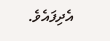އެދިފައެވެ.